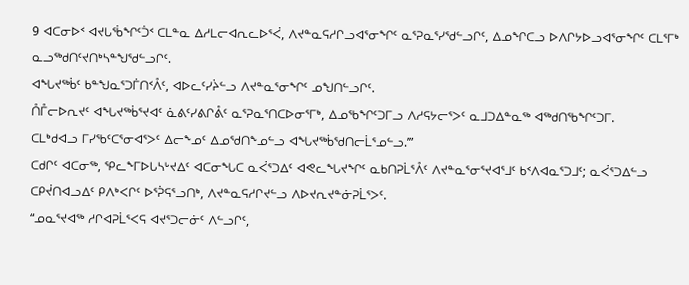9 ᐊᑕᓂᐅᑉ ᐊᔪᒐᖄᖏᑦᑑᑉ ᑕᒪᓐᓇ ᐃᓱᒪᓕᐊᕆᓚᐅᕐᐹ, ᐱᔪᓐᓇᕋᓱᒋᓗᐊᕐᓂᖏᑦ ᓇᕐᕈᓇᕐᓯᖁᓪᓗᒋᑦ, ᐃᓄᖏᑕᓗ ᐅᐱᒋᔭᐅᓗᐊᕐᓂᖏᑦ ᑕᒪᕐᒥᒃ ᓇᓗᖅᑯᑎᑦᔪᑎᒃᓴᓐᖑᖁᓪᓗᒋᑦ.
ᐊᖓᔪᖅᑳᑦ ᑲᓐᖑᓇᕐᑐᒦᑎᑉᐰᑦ, ᐊᐅᓚᑦᓯᔩᓪᓗ ᐱᔪᓐᓇᕐᓂᖏᑦ ᓄᖑᑎᓪᓗᒋᑦ.
ᑍᒤᓕᐅᕆᔪᑦ ᐊᖓᔪᖅᑳᕐᔪᐊᑦ ᓈᕕᑦᓯᕕᒋᕔᑦ ᓇᕐᕈᓇᕐᑎᑕᐅᓂᕐᒥᒃ, ᐃᓄᖃᖏᑦᑐᒥᓗ ᐱᓱᕋᔭᓕᕐᐳᑦ ᓇᒧᑐᐃᓐᓇᖅ ᐊᖅᑯᑎᖃᖏᑦᑐᒥ.
ᑕᒪᒃᑯᐊᓗ ᒥᓯᖃᑦᑕᕐᓂᐊᕐᐳᑦ ᐃᓕᖕᓄᑦ ᐃᓄᖁᑎᖕᓄᓪᓗ ᐊᖓᔪᖅᑳᖁᑎᓕᒫᕐᓄᓪᓗ.’”
ᑕᑯᒋᑦ ᐊᑕᓂᖅ, ᕿᓚᖕᒥᐅᒐᓴᒡᔪᐃᑦ ᐊᑕᓂᖓᑕ ᓇᐹᕐᑐᐃᑦ ᐊᕙᓚᖓᔪᖏᑦ ᓇᑲᑎᕈᒫᕐᐰᑦ ᐱᔪᓐᓇᕐᓂᕐᔪᐊᕐᒧᑦ ᑲᑉᐱᐊᓇᕐᑐᒧᑦ; ᓇᐹᕐᑐᐃᓪᓗ ᑕᑭᔫᑎᐊᓗᐃᑦ ᑭᐱᒃᐸᒋᑦ ᐅᕐᕉᕋᕐᓗᑎᒃ, ᐱᔪᓐᓇᕋᓱᒋᔪᓪᓗ ᐱᐅᔪᕆᔪᓐᓃᕈᒫᕐᐳᑦ.
“ᓄᓇᕐᔪᐊᖅ ᓱᒋᐊᕈᒫᕐᐸᕋ ᐊᔪᕐᑐᓕᓃᑦ ᐱᓪᓗᒋᑦ,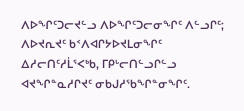ᐱᐅᖏᑦᑐᓕᔪᓪᓗ ᐱᐅᖏᑦᑐᓕᓂᖏᑦ ᐱᓪᓗᒋᑦ; ᐱᐅᔪᕆᔪᑦ ᑲᑉᐱᐊᒋᔭᐅᔪᒪᓂᖏᑦ ᐃᓱᓕᑎᑦᓱᒫᕐᐸᒃᑲ, ᒥᑭᒡᓕᑎᓪᓗᒋᓪᓗ ᐊᔪᖏᓐᓇᓱᒋᔪᑦ ᓂᑲᒍᓱᖃᖏᓐᓂᖏᑦ.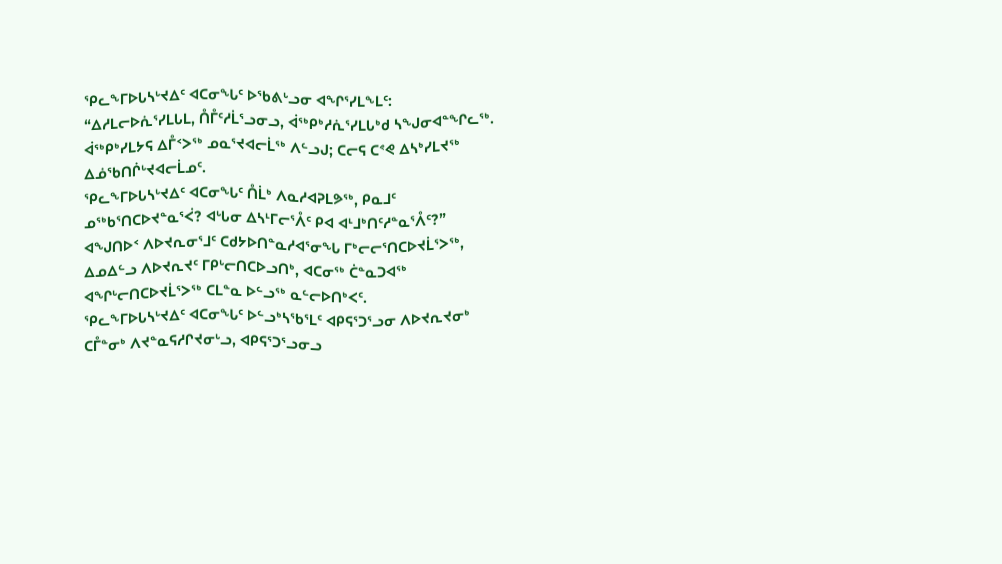ᕿᓚᖕᒥᐅᒐᓴᒡᔪᐃᑦ ᐊᑕᓂᖓᑦ ᐅᖃᕕᒡᓗᓂ ᐊᖏᕐᓯᒪᖕᒪᑦ: “ᐃᓱᒪᓕᐅᕇᕐᓯᒪᒐᒪ, ᑍᒤᑦᓱᒫᕐᓗᓂᓗ, ᐋᖅᑭᒃᓱᕇᕐᓯᒪᒐᒃᑯ ᓴᖑᓂᐊᓐᖏᓚᖅ.
ᐋᖅᑭᒃᓯᒪᔭᕋ ᐃᒤᑉᐳᖅ ᓄᓇᕐᔪᐊᓕᒫᖅ ᐱᓪᓗᒍ; ᑕᓕᕋ ᑕᕝᕙ ᐃᓴᒃᓯᒪᔪᖅ ᐃᓅᖃᑎᒌᒡᔪᐊᓕᒫᓄᑦ.
ᕿᓚᖕᒥᐅᒐᓴᒡᔪᐃᑦ ᐊᑕᓂᖓᑦ ᑍᒫᒃ ᐱᓇᓱᐊᕈᒪᕗᖅ, ᑭᓇᒧᑦ ᓄᖅᑲᕐᑎᑕᐅᔪᓐᓇᕐᐹ? ᐊᒡᒐᓂ ᐃᓴᒻᒥᓕᕐᐰᑦ ᑭᐊ ᐊᒻᒧᒃᑎᑦᓱᓐᓇᕐᐰᑦ?”
ᐊᖑᑎᐅᑉ ᐱᐅᔪᕆᓂᕐᒧᑦ ᑕᑯᔭᐅᑎᓐᓇᓱᐊᕐᓂᖓ ᒥᒃᓕᓕᕐᑎᑕᐅᔪᒫᕐᐳᖅ, ᐃᓄᐃᓪᓗ ᐱᐅᔪᕆᔪᑦ ᒥᑭᒡᓕᑎᑕᐅᓗᑎᒃ, ᐊᑕᓂᖅ ᑖᓐᓇᑐᐊᖅ ᐊᖏᒡᓕᑎᑕᐅᔪᒫᕐᐳᖅ ᑕᒪᓐᓇ ᐅᓪᓗᖅ ᓇᓪᓕᐅᑎᒃᐸᑦ.
ᕿᓚᖕᒥᐅᒐᓴᒡᔪᐃᑦ ᐊᑕᓂᖓᑦ ᐅᓪᓗᒃᓴᖃᕐᒪᑦ ᐊᑭᕋᕐᑐᕐᓗᓂ ᐱᐅᔪᕆᔪᓂᒃ ᑕᒤᓐᓂᒃ ᐱᔪᓐᓇᕋᓱᒋᔪᓂᒡᓗ, ᐊᑭᕋᕐᑐᕐᓗᓂᓗ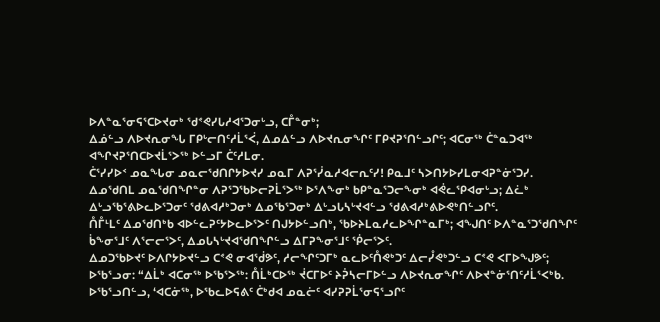ᐅᐱᓐᓇᕐᓂᕋᕐᑕᐅᔪᓂᒃ ᖁᕝᕙᓯᒐᓱᐊᕐᑐᓂᒡᓗ, ᑕᒤᓐᓂᒃ;
ᐃᓅᓪᓗ ᐱᐅᔪᕆᓂᖓ ᒥᑭᒡᓕᑎᑦᓱᒫᕐᐹ, ᐃᓄᐃᓪᓗ ᐱᐅᔪᕆᓂᖏᑦ ᒥᑭᔪᕈᕐᑎᓪᓗᒋᑦ; ᐊᑕᓂᖅ ᑖᓐᓇᑐᐊᖅ ᐊᖏᔪᕈᕐᑎᑕᐅᔪᒫᕐᐳᖅ ᐅᓪᓗᒥ ᑖᑦᓱᒪᓂ.
ᑖᕐᓯᓯᐅᑉ ᓄᓇᖓᓂ ᓄᓇᓕᖁᑎᒋᔭᐅᔪᓯ ᓄᓇᒥ ᐱᕈᕐᓰᓇᓱᐊᓕᕆᑦᓯ! ᑭᓇᒧᑦ ᓴᐳᑎᔭᐅᓯᒪᓂᐊᕈᓐᓃᕐᑐᓯ.
ᐃᓄᖁᑎᒪ ᓄᓇᖁᑎᖏᓐᓂ ᐱᕈᕐᑐᖃᐅᓕᕈᒫᕐᐳᖅ ᐅᕐᐱᖕᓂᒃ ᑲᑭᓐᓇᕐᑐᓕᖕᓂᒃ ᐊᕚᓚᕿᐊᓂᒡᓗ; ᐃᓛᒃ ᐃᒡᓗᖃᕐᕕᐅᓚᐅᕐᑐᓂᑦ ᖁᕕᐊᓱᒃᑐᓂᒃ ᐃᓄᖃᕐᑐᓂᒃ ᐃᒡᓗᒐᓴᒡᔪᐊᓪᓗ ᖁᕕᐊᓱᒃᕕᐅᕙᒃᑎᓪᓗᒋᑦ.
ᑍᒤᒻᒪᑦ ᐃᓄᖁᑎᒃᑲ ᐊᐅᓪᓚᕈᑦᔭᐅᓚᐅᕐᐳᑦ ᑎᒍᔭᐅᓪᓗᑎᒃ, ᖃᐅᔨᒪᓇᓱᓚᐅᖏᓐᓇᒥᒃ; ᐊᖑᑎᑦ ᐅᐱᓐᓇᕐᑐᖁᑎᖏᑦ ᑳᖕᓂᕐᒧᑦ ᐱᕐᓕᓕᕐᐳᑦ, ᐃᓄᒐᓴᒡᔪᐊᖁᑎᖏᓪᓗ ᐃᒥᕈᖕᓂᕐᒧᑦ ᖀᓕᕐᐳᑦ.
ᐃᓄᑐᖃᐅᔪᑦ ᐅᐱᒋᔭᐅᔪᓪᓗ ᑕᕝᕙ ᓂᐊᖂᕗᑦ, ᓱᓕᖏᑦᑐᒥᒃ ᓇᓚᐅᑦᑍᕙᒃᑐᑦ ᐃᓕᓮᕙᒃᑐᓪᓗ ᑕᕝᕙ ᐸᒥᐅᖑᕗᑦ;
ᐅᖃᕐᓗᓂ: “ᐃᒫᒃ ᐊᑕᓂᖅ ᐅᖃᕐᐳᖅ: ᑍᒫᒃᑕᐅᖅ ᔫᑕᒥᐅᑦ ᔨᕉᓴᓕᒥᐅᓪᓗ ᐱᐅᔪᕆᓂᖏᑦ ᐱᐅᔪᓐᓃᕐᑎᑦᓱᒫᕐᐸᒃᑲ.
ᐅᖃᕐᓗᑎᓪᓗ, ‘ᐊᑕᓃᖅ, ᐅᖃᓚᐅᕋᕕᑦ ᑖᒃᑯᐊ ᓄᓇᓖᑦ ᐊᓯᕈᕈᒫᕐᓂᕋᕐᓗᒋᑦ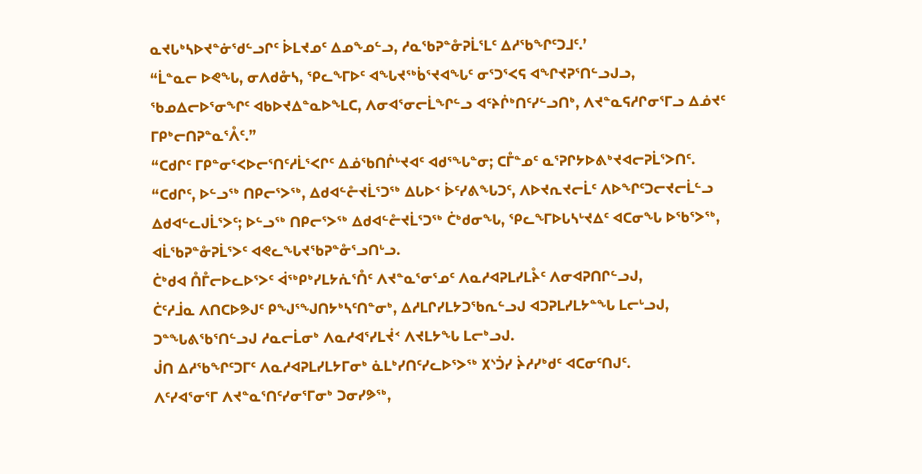ᓇᔪᒐᒃᓴᐅᔪᓐᓃᖁᓪᓗᒋᑦ ᐆᒪᔪᓄᑦ ᐃᓄᖕᓄᓪᓗ, ᓱᓇᖃᕈᓐᓁᕈᒫᕐᒪᑦ ᐃᓱᖃᖏᑦᑐᒧᑦ.’
“ᒫᓐᓇᓕ ᐅᕙᖓ, ᓂᐱᑯᓁᓴ, ᕿᓚᖕᒥᐅᑦ ᐊᖓᔪᖅᑳᕐᔪᐊᖓᑦ ᓂᕐᑐᕐᐸᕋ ᐊᖏᔪᕈᕐᑎᓪᓗᒍᓗ, ᖃᓄᐃᓕᐅᕐᓂᖏᑦ ᐊᑲᐅᔪᐃᓐᓇᐅᖕᒪᑕ, ᐱᓂᐊᕐᓂᓕᒫᖏᓪᓗ ᐊᑦᔨᒌᒃᑎᑦᓯᓪᓗᑎᒃ, ᐱᔪᓐᓇᕋᓱᒋᓂᕐᒥᓗ ᐃᓅᔪᑦ ᒥᑭᒃᓕᑎᕈᓐᓇᕐᐰᑦ.”
“ᑕᑯᒋᑦ ᒥᑭᓐᓂᕐᐸᐅᓕᕐᑎᑦᓱᒫᕐᐸᒋᑦ ᐃᓅᖃᑎᒌᒡᔪᐊᑦ ᐊᑯᕐᖓᓐᓂ; ᑕᒤᓐᓄᑦ ᓇᕐᕈᒋᔭᐅᕕᒃᔪᐊᓕᕈᒫᕐᐳᑎᑦ.
“ᑕᑯᒋᑦ, ᐅᓪᓗᖅ ᑎᑭᓕᕐᐳᖅ, ᐃᑯᐊᓪᓔᔪᒫᕐᑐᖅ ᐃᒐᐅᑉ ᐆᑦᓯᕕᖓᑐᑦ, ᐱᐅᔪᕆᔪᓕᒫᑦ ᐱᐅᖏᑦᑐᓕᔪᓕᒫᓪᓗ ᐃᑯᐊᓪᓚᒍᒫᕐᐳᑦ; ᐅᓪᓗᖅ ᑎᑭᓕᕐᐳᖅ ᐃᑯᐊᓪᓔᔪᒫᕐᑐᖅ ᑖᒃᑯᓂᖓ, ᕿᓚᖕᒥᐅᒐᓴᒡᔪᐃᑦ ᐊᑕᓂᖓ ᐅᖃᕐᐳᖅ, ᐊᒫᖃᕈᓐᓁᕈᒫᕐᐳᑦ ᐊᕙᓚᖓᔪᖃᕈᓐᓁᕐᓗᑎᒡᓗ.
ᑖᒃᑯᐊ ᑍᒤᓕᐅᓚᐅᕐᐳᑦ ᐋᖅᑭᒃᓯᒪᔭᕇᕐᑍᑦ ᐱᔪᓐᓇᕐᓂᕐᓄᑦ ᐱᓇᓱᐊᕈᒪᓯᒪᔧᑦ ᐱᓂᐊᕈᑎᒋᓪᓗᒍ,
ᑖᑦᓱᒨᓇ ᐱᑎᑕᐅᕗᒍᑦ ᑭᖑᕐᖑᑎᔭᒃᓴᑦᑎᓐᓂᒃ, ᐃᓱᒪᒋᓯᒪᔭᑐᖃᕆᓪᓗᒍ ᐊᑐᕈᒪᓯᒪᔭᓐᖓ ᒪᓕᒡᓗᒍ, ᑐᓐᖓᕕᖃᕐᑎᓪᓗᒍ ᓱᓇᓕᒫᓂᒃ ᐱᓇᓱᐊᕐᓯᒪᔫᑉ ᐱᔪᒪᔭᖓ ᒪᓕᒃᓗᒍ.
ᒎᑎ ᐃᓱᖃᖏᑦᑐᒥᑦ ᐱᓇᓱᐊᕈᒪᓯᒪᔭᒥᓂᒃ ᓈᒪᒃᓯᑎᑦᓯᓚᐅᕐᐳᖅ ᙭ᔅᑑᓯ ᔩᓱᓯᒃᑯᑦ ᐊᑕᓂᑦᑎᒍᑦ.
ᐱᑦᓯᐊᕐᓂᕐᒥ ᐱᔪᓐᓇᕐᑎᑦᓯᓂᕐᒥᓂᒃ ᑐᓂᓯᕗᖅ,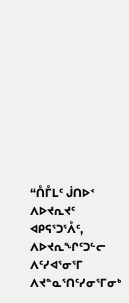“ᑍᒤᒪᑦ ᒎᑎᐅᑉ ᐱᐅᔪᕆᔪᑦ ᐊᑭᕋᕐᑐᕐᐰᑦ, ᐱᐅᔪᕆᖏᑦᑐᓪᓕ ᐱᑦᓯᐊᕐᓂᕐᒥ ᐱᔪᓐᓇᕐᑎᑦᓯᓂᕐᒥᓂᒃ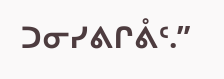ᑐᓂᓯᕕᒋᕔᑦ.”